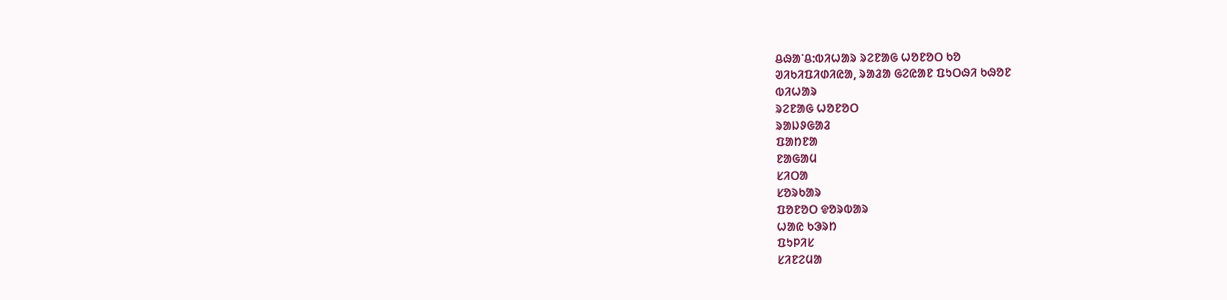ᱪᱷᱟᱸᱪ:ᱵᱤᱦᱟᱨ ᱨᱮᱱᱟᱜ ᱦᱚᱱᱚᱛ ᱠᱚ
ᱣᱤᱠᱤᱯᱤᱰᱤᱭᱟ, ᱨᱟᱲᱟ ᱜᱮᱭᱟᱱ ᱯᱩᱛᱷᱤ ᱠᱷᱚᱱ
ᱵᱤᱦᱟᱨ
ᱨᱮᱱᱟᱜ ᱦᱚᱱᱚᱛ
ᱨᱟᱡᱽᱜᱟᱲ
ᱯᱟᱴᱱᱟ
ᱱᱟᱜᱟᱢ
ᱥᱤᱛᱟ
ᱥᱚᱨᱠᱟᱨ
ᱯᱚᱱᱚᱛ ᱫᱚᱨᱵᱟᱨ
ᱦᱟᱭ ᱠᱳᱨᱴ
ᱯᱩᱞᱤᱥ
ᱥᱤᱱᱮᱢᱟ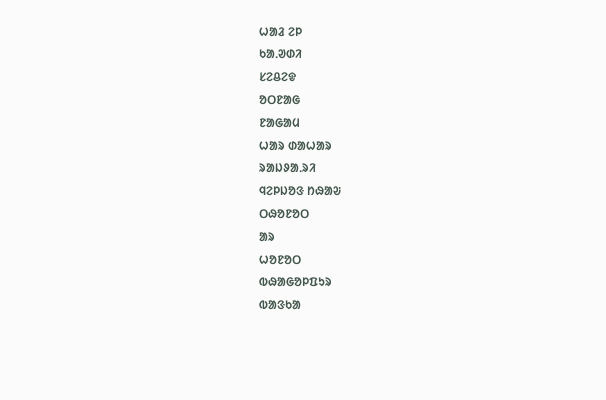ᱦᱟᱲ ᱮᱞ
ᱠᱟᱹᱣᱰᱤ
ᱥᱮᱪᱮᱫ
ᱚᱛᱱᱟᱜ
ᱱᱟᱜᱟᱢ
ᱦᱟᱨ ᱰᱟᱦᱟᱨ
ᱨᱟᱡᱽᱟᱹᱨᱤ
ᱧᱮᱞᱡᱚᱝ ᱴᱷᱟᱶ
ᱛᱷᱚᱱᱚᱛ
ᱟᱨ
ᱦᱚᱱᱚᱛ
ᱵᱷᱟᱜᱚᱞᱯᱩᱨ
ᱵᱟᱝᱠᱟ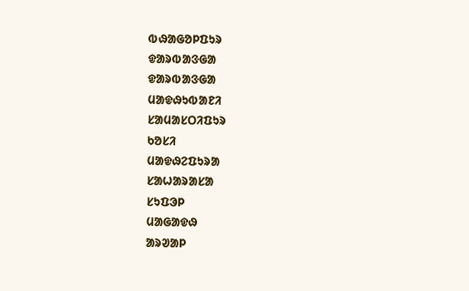ᱵᱷᱟᱜᱚᱞᱯᱩᱨ
ᱫᱟᱨᱵᱟᱝᱜᱟ
ᱫᱟᱨᱵᱟᱝᱜᱟ
ᱢᱟᱫᱷᱩᱵᱟᱱᱤ
ᱥᱟᱢᱟᱥᱛᱤᱯᱩᱨ
ᱠᱚᱥᱤ
ᱢᱟᱫᱷᱮᱯᱩᱨᱟ
ᱥᱟᱦᱟᱨᱟᱥᱟ
ᱥᱩᱯᱳᱞ
ᱢᱟᱜᱟᱫᱷ
ᱟᱨᱣᱟᱞ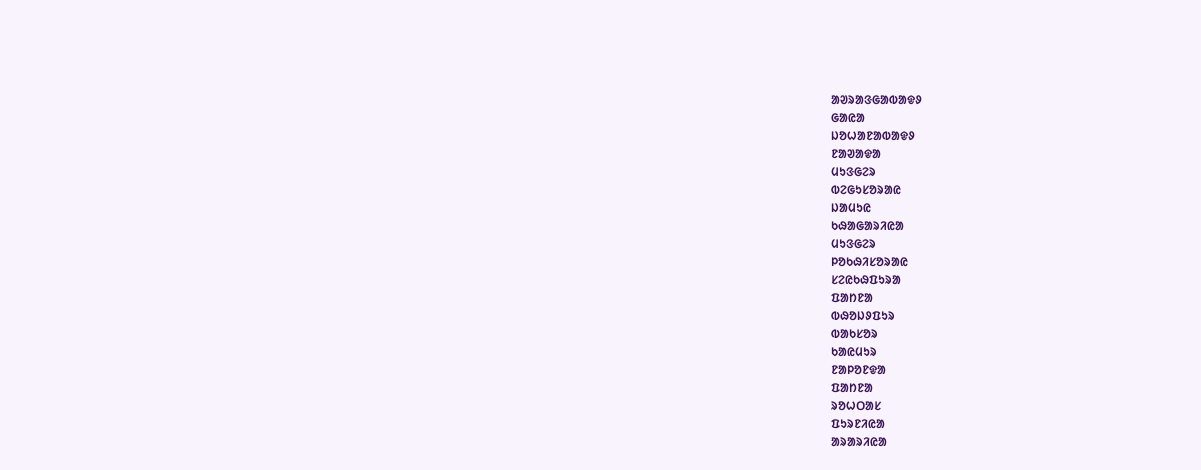ᱟᱣᱨᱟᱝᱜᱟᱵᱟᱫᱽ
ᱜᱟᱭᱟ
ᱡᱚᱦᱟᱱᱟᱵᱟᱫᱽ
ᱱᱟᱣᱟᱫᱟ
ᱢᱩᱝᱜᱮᱨ
ᱵᱮᱜᱩᱥᱚᱨᱟᱭ
ᱡᱟᱢᱩᱭ
ᱠᱷᱟᱜᱟᱨᱤᱭᱟ
ᱢᱩᱝᱜᱮᱨ
ᱞᱚᱠᱷᱤᱥᱚᱨᱟᱭ
ᱥᱮᱭᱠᱷᱯᱩᱨᱟ
ᱯᱟᱴᱱᱟ
ᱵᱷᱚᱡᱽᱯᱩᱨ
ᱵᱟᱠᱥᱚᱨ
ᱠᱟᱭᱢᱩᱨ
ᱱᱟᱞᱚᱱᱫᱟ
ᱯᱟᱴᱱᱟ
ᱨᱚᱦᱛᱟᱥ
ᱯᱩᱨᱱᱤᱭᱟ
ᱟᱨᱟᱨᱤᱭᱟ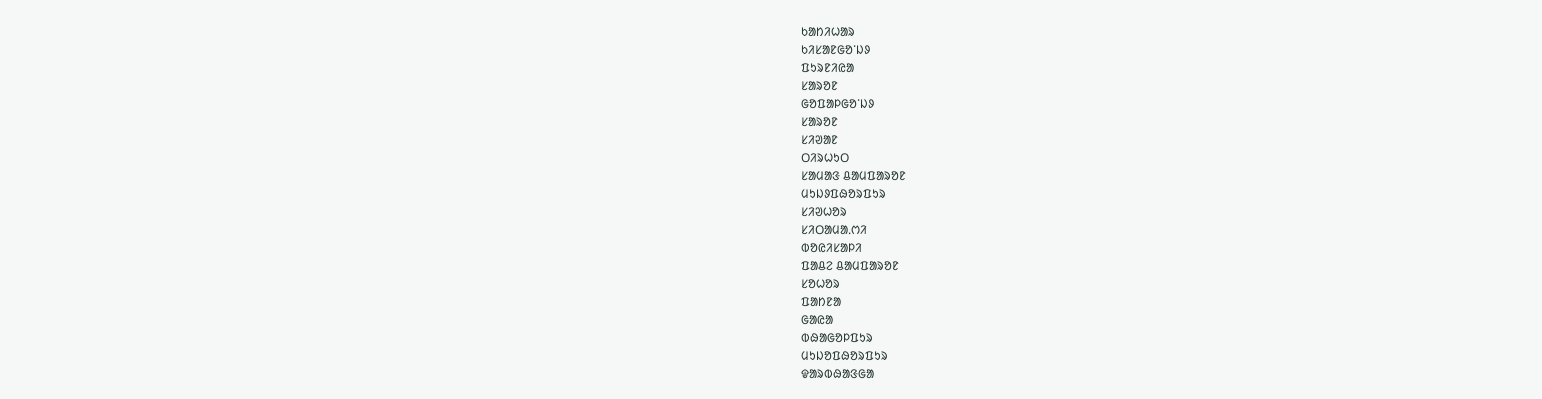ᱠᱟᱴᱤᱦᱟᱨ
ᱠᱤᱥᱟᱱᱜᱚᱸᱡᱽ
ᱯᱩᱨᱱᱤᱭᱟ
ᱥᱟᱨᱚᱱ
ᱜᱚᱯᱟᱞᱜᱚᱸᱡᱽ
ᱥᱟᱨᱚᱱ
ᱥᱤᱣᱟᱱ
ᱛᱤᱨᱦᱩᱛ
ᱥᱟᱢᱟᱝ ᱪᱟᱢᱯᱟᱨᱚᱱ
ᱢᱩᱡᱽᱯᱷᱚᱨᱯᱩᱨ
ᱥᱤᱣᱦᱚᱨ
ᱥᱤᱛᱟᱢᱟᱹᱬᱤ
ᱵᱚᱭᱤᱥᱟᱞᱤ
ᱯᱟᱪᱮ ᱪᱟᱢᱯᱟᱨᱚᱱ
ᱥᱚᱦᱚᱨ
ᱯᱟᱴᱱᱟ
ᱜᱟᱭᱟ
ᱵᱷᱟᱜᱚᱞᱯᱩᱨ
ᱢᱩᱡᱚᱯᱷᱚᱨᱯᱩᱨ
ᱫᱟᱨᱵᱷᱟᱝᱜᱟ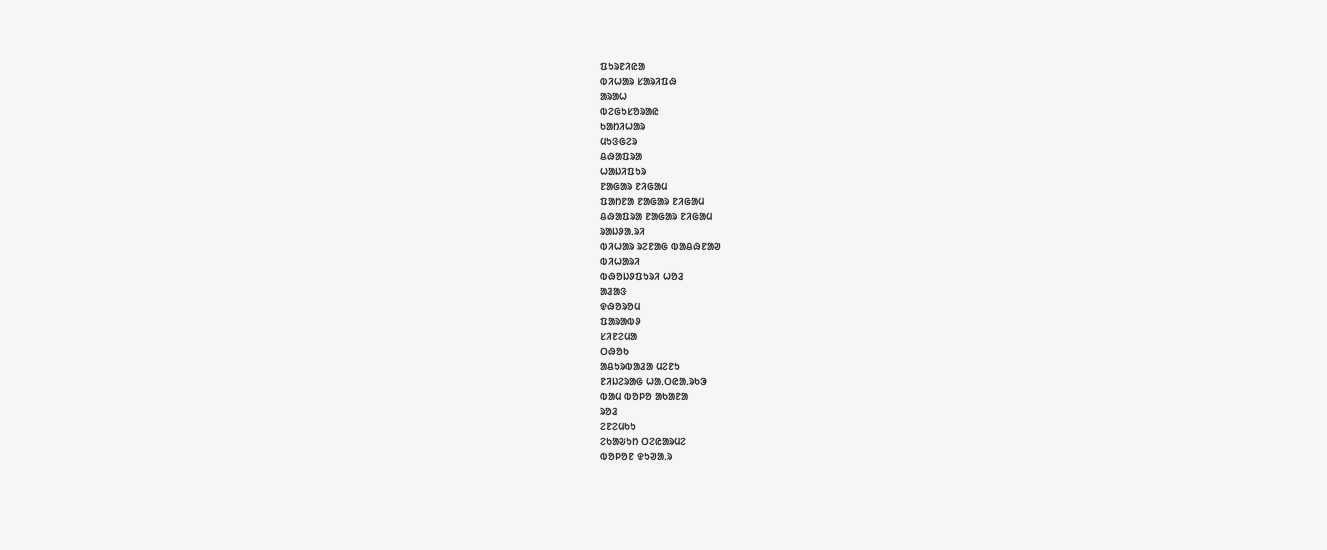ᱯᱩᱨᱱᱤᱭᱟ
ᱵᱤᱦᱟᱨ ᱥᱟᱨᱤᱯᱷ
ᱟᱨᱟᱦ
ᱵᱮᱜᱩᱥᱚᱨᱟᱭ
ᱠᱟᱴᱤᱦᱟᱨ
ᱢᱩᱝᱜᱮᱨ
ᱪᱷᱟᱯᱨᱟ
ᱦᱟᱡᱤᱯᱩᱨ
ᱱᱟᱜᱟᱨ ᱱᱤᱜᱟᱢ
ᱯᱟᱴᱱᱟ ᱱᱟᱜᱟᱨ ᱱᱤᱜᱟᱢ
ᱪᱷᱟᱯᱨᱟ ᱱᱟᱜᱟᱨ ᱱᱤᱜᱟᱢ
ᱨᱟᱡᱽᱟᱹᱨᱤ
ᱵᱤᱦᱟᱨ ᱨᱮᱱᱟᱜ ᱵᱟᱪᱷᱱᱟᱣ
ᱵᱤᱦᱟᱨᱤ
ᱵᱷᱚᱡᱽᱯᱩᱨᱤ ᱦᱚᱲ
ᱟᱲᱟᱝ
ᱫᱷᱚᱨᱚᱢ
ᱯᱟᱨᱟᱵᱽ
ᱥᱤᱱᱮᱢᱟ
ᱛᱷᱚᱠ
ᱟᱪᱩᱨᱵᱟᱲᱟ ᱢᱮᱱᱩ
ᱱᱤᱡᱮᱨᱟᱜ ᱦᱟᱹᱛᱭᱟᱹᱨᱠᱳ
ᱵᱟᱢ ᱵᱚᱞᱚ ᱟᱠᱟᱱᱟ
ᱨᱚᱲ
ᱮᱱᱮᱢᱠᱩ
ᱮᱠᱟᱶᱩᱴ ᱛᱮᱭᱟᱨᱢᱮ
ᱵᱚᱞᱚᱱ ᱫᱩᱣᱟᱹᱨ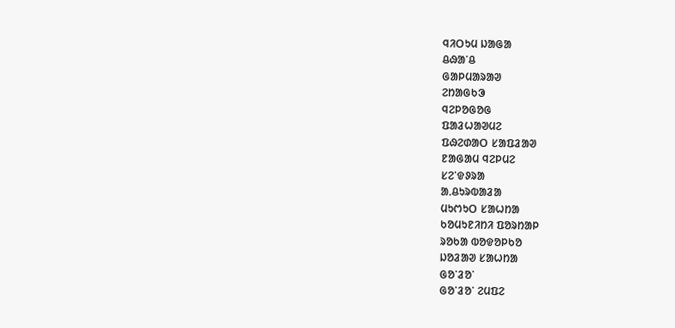ᱧᱤᱛᱩᱢ ᱡᱟᱜᱟ
ᱪᱷᱟᱸᱪ
ᱜᱟᱞᱢᱟᱨᱟᱣ
ᱮᱴᱟᱜᱠᱳ
ᱧᱮᱞᱚᱜᱚᱜ
ᱯᱟᱲᱦᱟᱣᱢᱮ
ᱯᱷᱮᱰᱟᱛ ᱥᱟᱯᱲᱟᱣ
ᱱᱟᱜᱟᱢ ᱧᱮᱞᱢᱮ
ᱥᱮᱸᱫᱽᱨᱟ
ᱟᱹᱪᱩᱨᱵᱟᱲᱟ
ᱢᱩᱬᱩᱛ ᱥᱟᱦᱴᱟ
ᱠᱚᱢᱩᱱᱤᱴᱤ ᱯᱚᱨᱴᱟᱞ
ᱨᱚᱠᱟ ᱵᱚᱫᱚᱞᱠᱚ
ᱡᱚᱲᱟᱣ ᱥᱟᱦᱴᱟ
ᱜᱚᱸᱲᱚᱸ
ᱜᱚᱸᱲᱚᱸ ᱮᱢᱯᱮ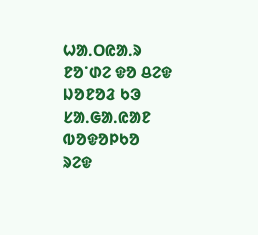ᱦᱟᱹᱛᱭᱟᱹᱨ
ᱱᱚᱸᱰᱮ ᱫᱚ ᱪᱮᱫ ᱡᱚᱱᱚᱲ ᱠᱳ
ᱥᱟᱹᱜᱟᱹᱭᱟᱱ ᱵᱚᱫᱚᱞᱠᱚ
ᱨᱮᱫ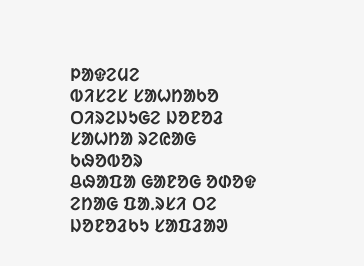ᱞᱟᱫᱮᱢᱮ
ᱵᱤᱥᱮᱥ ᱥᱟᱦᱴᱟᱠᱚ
ᱛᱤᱨᱮᱡᱩᱜᱮ ᱡᱚᱱᱚᱲ
ᱥᱟᱦᱴᱟ ᱨᱮᱭᱟᱜ ᱠᱷᱚᱵᱚᱨ
ᱪᱷᱟᱯᱟ ᱜᱟᱱᱚᱜ ᱚᱰᱚᱫ
ᱮᱴᱟᱜ ᱯᱟᱹᱨᱥᱤ ᱛᱮ
ᱡᱚᱱᱚᱲᱠᱩ ᱥᱟᱯᱲᱟᱣ